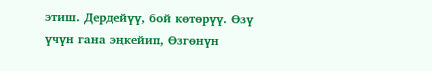этиш. Дердейүү, бой көтөрүү. Өзү үчүн гана эңкейип, Өзгөнүн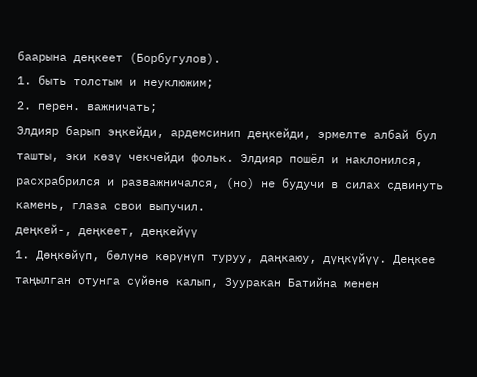баарына деңкеет (Борбугулов).
1. быть толстым и неуклюжим;
2. перен. важничать;
Элдияр барып эңкейди, ардемсинип деңкейди, эрмелте албай бул ташты, эки көзү чекчейди фольк. Элдияр пошёл и наклонился, расхрабрился и разважничался, (но) не будучи в силах сдвинуть камень, глаза свои выпучил.
деңкей-, деңкеет, деңкейүү
1. Дөңкөйүп, бөлүнө көрүнүп туруу, даңкаюу, дүңкүйүү. Деңкее таңылган отунга сүйөнө калып, Зууракан Батийна менен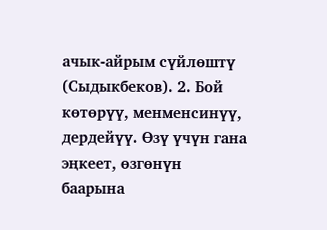ачык-айрым сүйлөштү (Сыдыкбеков). 2. Бой көтөрүү, менменсинүү, дердейүү. Өзү үчүн гана эңкеет, өзгөнүн баарына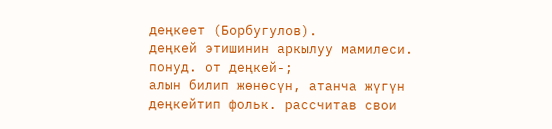деңкеет (Борбугулов).
деңкей этишинин аркылуу мамилеси.
понуд. от деңкей-;
алын билип жөнөсүн, атанча жүгүн деңкейтип фольк. рассчитав свои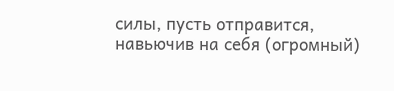силы, пусть отправится, навьючив на себя (огромный)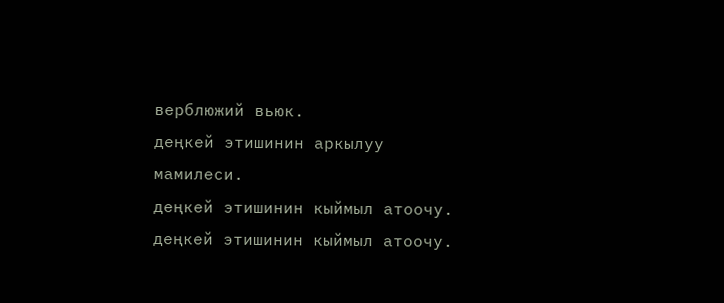верблюжий вьюк.
деңкей этишинин аркылуу мамилеси.
деңкей этишинин кыймыл атоочу.
деңкей этишинин кыймыл атоочу.